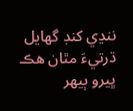ننڍي کنڊ گھايل ڌرتيءَ مٿان ھڪ ڀيرو ٻيھر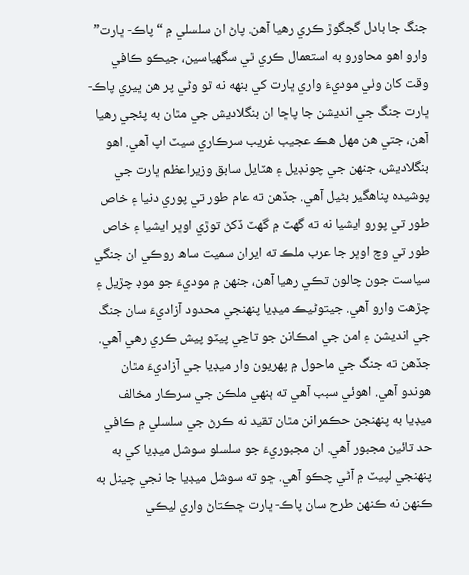جنگ جا بادل گجگوڙ ڪري رھيا آھن. پاڻ ان سلسلي ۾ “پاڪ- ڀارت” وارو اھو محاورو به استعمال ڪري ٿي سگھياسين، جيڪو ڪافي وقت کان وٺي موديءَ واري ڀارت کي بنهه نه ٿو وڻي پر ھن ڀيري پاڪ- ڀارت جنگ جي انديشن جا پاڇا ان بنگلاديش جي مٿان به پئجي رھيا آھن، جتي ھن مھل ھڪ عجيب غريب سرڪاري سيٽ اپ آھي. اھو بنگلاديش، جنهن جي چونڊيل ۽ ھٽايل سابق وزيراعظم ڀارت جي پوشيده پناھگير بڻيل آھي. جڏھن ته عام طور تي پوري دنيا ۽ خاص طور تي پورو ايشيا نه ته گھٽ ۾ گھٽ ڏکڻ توڙي اوڀر ايشيا ۽ خاص طور تي وچ اوڀر جا عرب ملڪ ته ايران سميت ساھ روڪي ان جنگي سياست جون چالون تڪي رھيا آھن، جنهن ۾ موديءَ جو موڊ چڙيل ۽ چڙھت وارو آھي. جيتوڻيڪ ميڊيا پنهنجي محدود آزاديءَ سان جنگ جي انديشن ۽ امن جي امڪانن جو تاڃي پيٽو پيش ڪري رھي آھي. جڏھن ته جنگ جي ماحول ۾ پھريون وار ميڊيا جي آزاديءَ مٿان ھوندو آھي. اھوئي سبب آھي ته ٻنهي ملڪن جي سرڪار مخالف ميڊيا به پنهنجن حڪمرانن مٿان تقيد نه ڪرڻ جي سلسلي ۾ ڪافي حد تائين مجبور آھي. ان مجبوريءَ جو سلسلو سوشل ميڊيا کي به پنهنجي لپيٽ ۾ آڻي چڪو آھي. ڇو ته سوشل ميڊيا جا نجي چينل به ڪنهن نه ڪنهن طرح سان پاڪ- ڀارت ڇڪتاڻ واري ليڪي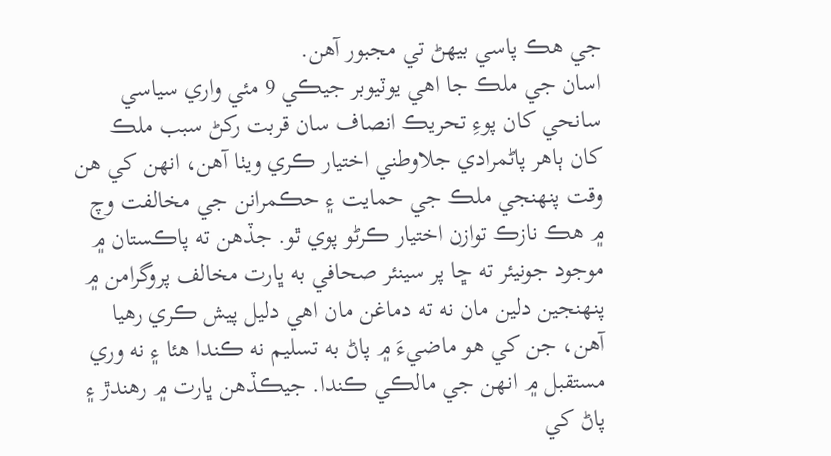جي ھڪ پاسي بيھڻ تي مجبور آھن.
اسان جي ملڪ جا اھي يوٽيوبر جيڪي 9 مئي واري سياسي سانحي کان پوءِ تحريڪ انصاف سان قربت رکڻ سبب ملڪ کان ٻاھر پاڻمرادي جلاوطني اختيار ڪري ويٺا آھن، انهن کي ھن وقت پنهنجي ملڪ جي حمايت ۽ حڪمرانن جي مخالفت وچ ۾ ھڪ نازڪ توازن اختيار ڪرڻو پوي ٿو. جڏھن ته پاڪستان ۾ موجود جونيئر ته ڇا پر سينئر صحافي به ڀارت مخالف پروگرامن ۾ پنهنجين دلين مان نه ته دماغن مان اھي دليل پيش ڪري رھيا آھن، جن کي ھو ماضيءَ ۾ پاڻ به تسليم نه ڪندا ھئا ۽ نه وري مستقبل ۾ انهن جي مالڪي ڪندا. جيڪڏھن ڀارت ۾ رھندڙ ۽ پاڻ کي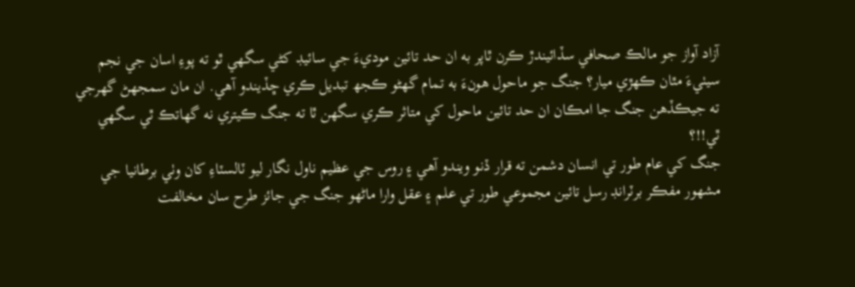آزاد آواز جو مالڪ صحافي سڏائيندڙ ڪرن ٿاپر به ان حد تائين موديءَ جي سائيڊ کڻي سگھي ٿو ته پوءِ اسان جي نجم سيٺيءَ مٿان ڪھڙي ميار؟ جنگ جو ماحول ھونءَ به تمام گھڻو ڪجھ تبديل ڪري ڇڏيندو آھي. ان مان سمجھڻ گھرجي ته جيڪڏھن جنگ جا امڪان ان حد تائين ماحول کي متاثر ڪري سگھن ٿا ته جنگ ڪيتري نه گھاتڪ ٿي سگھي ٿي!!؟
جنگ کي عام طور تي انسان دشمن ته قرار ڏنو ويندو آھي ۽ روس جي عظيم ناول نگار ليو ٽالسٽاءِ کان وٺي برطانيا جي مشھور مفڪر برٽرانڊ رسل تائين مجموعي طور تي علم ۽ عقل وارا ماڻھو جنگ جي جائز طرح سان مخالفت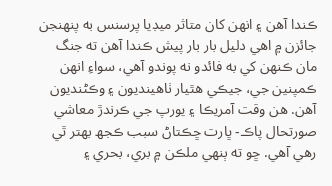ڪندا آھن ۽ انهن کان متاثر ميڊيا پرسنس به پنهنجن جائزن ۾ اھي دليل بار بار پيش ڪندا آھن ته جنگ مان ڪنهن کي به فائدو نه پوندو آھي، سواءِ انهن ڪمپنين جي، جيڪي ھٿيار ٺاھينديون ۽ وڪڻنديون آھن. ھن وقت آمريڪا ۽ يورپ جي ڪرندڙ معاشي صورتحال پاڪ- ڀارت ڇڪتاڻ سبب ڪجھ بهتر ٿي رھي آھي. ڇو ته ٻنهي ملڪن ۾ بري، بحري ۽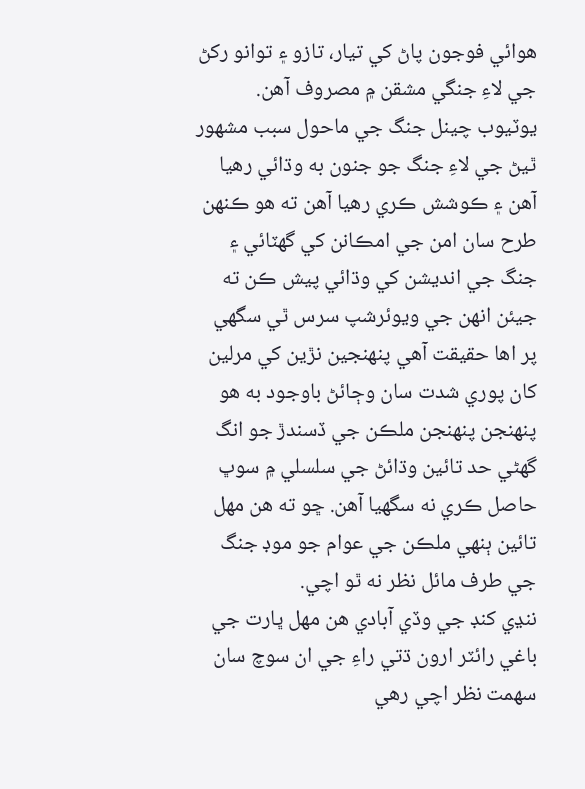ھوائي فوجون پاڻ کي تيار، تازو ۽ توانو رکڻ جي لاءِ جنگي مشقن ۾ مصروف آھن. يوٽيوب چينل جنگ جي ماحول سبب مشھور ٿيڻ جي لاءِ جنگ جو جنون به وڌائي رھيا آھن ۽ ڪوشش ڪري رھيا آھن ته ھو ڪنهن طرح سان امن جي امڪانن کي گھٽائي ۽ جنگ جي انديشن کي وڌائي پيش ڪن ته جيئن انهن جي ويوئرشپ سرس ٿي سگھي پر اھا حقيقت آھي پنهنجين نڙين کي مرلين کان پوري شدت سان وڄائڻ باوجود به ھو پنهنجن پنهنجن ملڪن جي ڏسندڙ جو انگ گھڻي حد تائين وڌائڻ جي سلسلي ۾ سوڀ حاصل ڪري نه سگھيا آھن. ڇو ته ھن مھل تائين ٻنهي ملڪن جي عوام جو موڊ جنگ جي طرف مائل نظر نه ٿو اچي.
ننڍي کنڊ جي وڏي آبادي ھن مھل ڀارت جي باغي رائٽر ارون ڌتي راءِ جي ان سوچ سان سھمت نظر اچي رھي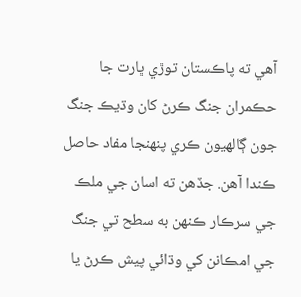آھي ته پاڪستان توڙي ڀارت جا حڪمران جنگ ڪرڻ کان وڌيڪ جنگ جون ڳالھيون ڪري پنهنجا مفاد حاصل ڪندا آھن. جڏھن ته اسان جي ملڪ جي سرڪار ڪنهن به سطح تي جنگ جي امڪانن کي وڌائي پيش ڪرڻ يا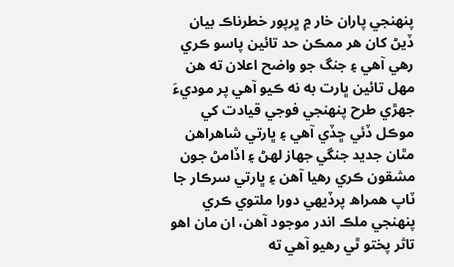پنهنجي پاران خار ۾ ڀرپور خطرناڪ بيان ڏيڻ کان ھر ممڪن حد تائين پاسو ڪري رھي آھي ۽ جنگ جو واضح اعلان ته ھن مھل تائين ڀارت به نه ڪيو آھي پر موديءَ جھڙي طرح پنهنجي فوجي قيادت کي موڪل ڏئي ڇڏي آھي ۽ ڀارتي شاھراھن مٿان جديد جنگي جھاز لھڻ ۽ اڏامڻ جون مشقون ڪري رھيا آھن ۽ ڀارتي سرڪار جا ٽاپ ھمراھ پرڏيھي دورا ملتوي ڪري پنهنجي ملڪ اندر موجود آھن، ان مان اھو تاثر پختو ٿي رھيو آھي ته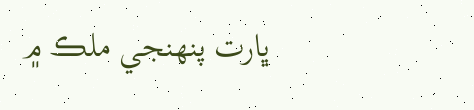ڀارت پنهنجي ملڪ ۾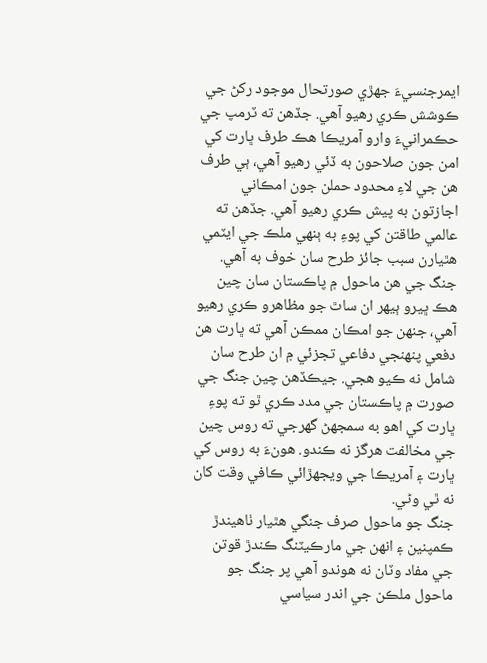ايمرجنسيءَ جھڙي صورتحال موجود رکڻ جي ڪوشش ڪري رھيو آھي. جڏھن ته ٽرمپ جي حڪمرانيءَ وارو آمريڪا ھڪ طرف ڀارت کي امن جون صلاحون به ڏئي رھيو آھي، ٻي طرف ھن جي لاءِ محدود حملن جون امڪاني اجازتون به پيش ڪري رھيو آھي. جڏھن ته عالمي طاقتن کي پوءِ به ٻنهي ملڪ جي ايٽمي ھٿيارن سبب جائز طرح سان خوف به آھي. جنگ جي ھن ماحول ۾ پاڪستان سان چين ھڪ ڀيرو ٻيھر ان ساٿ جو مظاھرو ڪري رھيو آھي، جنهن جو امڪان ممڪن آھي ته ڀارت ھن دفعي پنهنجي دفاعي تجزئي ۾ ان طرح سان شامل نه ڪيو ھجي. جيڪڏھن چين جنگ جي صورت ۾ پاڪستان جي مدد ڪري ٿو ته پوءِ ڀارت کي اھو به سمجھڻ گھرجي ته روس چين جي مخالفت ھرگز نه ڪندو. ھونءَ به روس کي ڀارت ۽ آمريڪا جي ويجھڙائي ڪافي وقت کان نه ٿي وڻي.
جنگ جو ماحول صرف جنگي ھٿيار ٺاھيندڙ ڪمپنين ۽ انهن جي مارڪيٽنگ ڪندڙ قوتن جي مفاد وٽان نه ھوندو آھي پر جنگ جو ماحول ملڪن جي اندر سياسي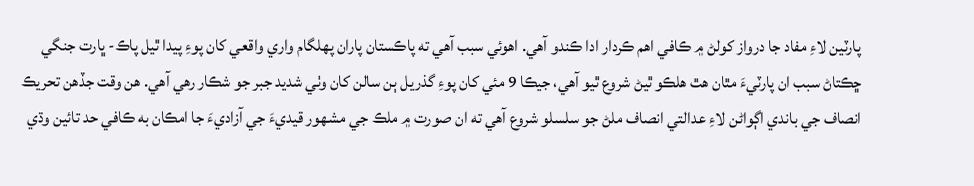پارٽين لاءِ مفاد جا درواز کولڻ ۾ ڪافي اھم ڪردار ادا ڪندو آھي. اھوئي سبب آھي ته پاڪستان پاران پھلگام واري واقعي کان پوءِ پيدا ٿيل پاڪ- ڀارت جنگي ڇڪتاڻ سبب ان پارٽيءَ مٿان ھٿ ھلڪو ٿيڻ شروع ٿيو آھي، جيڪا 9 مئي کان پوءِ گذريل ٻن سالن کان وٺي شديد جبر جو شڪار رھي آھي. ھن وقت جڏھن تحريڪ انصاف جي باندي اڳواڻن لاءِ عدالتي انصاف ملڻ جو سلسلو شروع آھي ته ان صورت ۾ ملڪ جي مشھور قيديءَ جي آزاديءَ جا امڪان به ڪافي حد تائين وڌي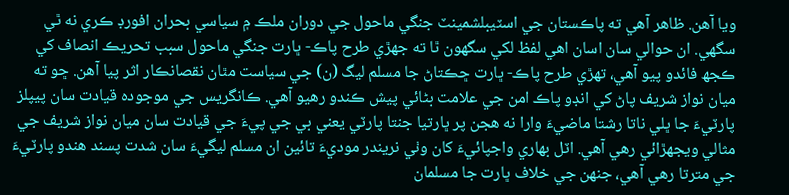ويا آھن. ظاھر آھي ته پاڪستان جي اسٽيبلشمينٽ جنگي ماحول جي دوران ملڪ ۾ سياسي بحران افورڊ ڪري نه ٿي سگھي. ان حوالي سان اسان اھي لفظ لکي سگھون ٿا ته جھڙي طرح پاڪ- ڀارت جنگي ماحول سبب تحريڪ انصاف کي ڪجھ فائدو پيو آھي، تهڙي طرح پاڪ- ڀارت ڇڪتاڻ جا مسلم ليگ (ن) جي سياست مٿان نقصانڪار اثر پيا آھن. ڇو ته ميان نواز شريف پاڻ کي انڊو پاڪ امن جي علامت بڻائي پيش ڪندو رھيو آھي. ڪانگريس جي موجوده قيادت سان پيپلز پارٽيءَ جا ڀلي ناتا رشتا ماضيءَ وارا نه ھجن پر ڀارتيا جنتا پارٽي يعني بي جي پيءَ جي قيادت سان ميان نواز شريف جي مثالي ويجھڙائي رھي آھي. اٽل بهاري واجپائيءَ کان وٺي نريندر موديءَ تائين ان مسلم ليگيءَ سان شدت پسند ھندو پارٽيءَ جي مترتا رھي آھي، جنهن جي خلاف ڀارت جا مسلمان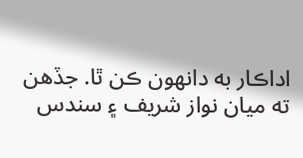اداڪار به دانهون ڪن ٿا. جڏھن ته ميان نواز شريف ۽ سندس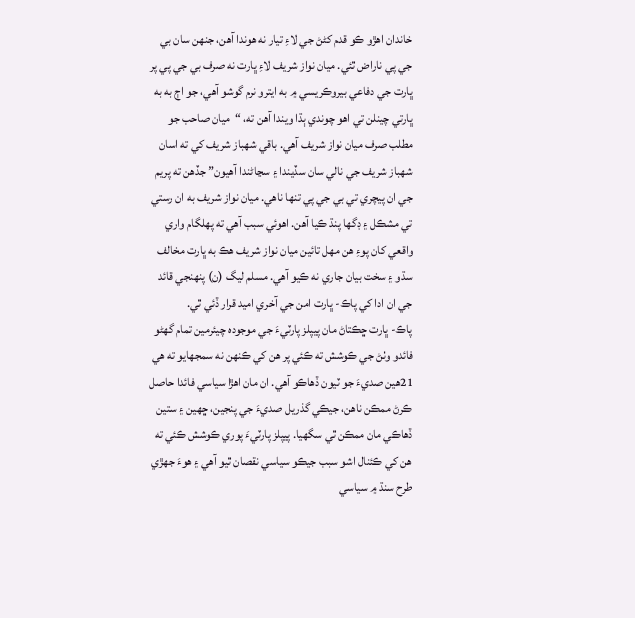خاندان اھڙو ڪو قدم کڻڻ جي لاءِ تيار نه ھوندا آھن، جنهن سان بي جي پي ناراض ٿئي. ميان نواز شريف لاءِ ڀارت نه صرف بي جي پي پر ڀارت جي دفاعي بيروڪريسي ۾ به ايترو نرم گوشو آھي، جو اڄ به به ڀارتي چينلن تي اھو چوندي ٻڌا ويندا آھن ته، “ميان صاحب جو مطلب صرف ميان نواز شريف آھي. باقي شھباز شريف کي ته اسان شھباز شريف جي نالي سان سڏيندا ۽ سڃاڻندا آھيون” جڏھن ته پريم جي ان پيچري تي بي جي پي تنها ناھي. ميان نواز شريف به ان رستي تي مشڪل ۽ ڊگھا پنڌ ڪيا آھن. اھوئي سبب آھي ته پھلگام واري واقعي کان پوءِ ھن مھل تائين ميان نواز شريف ھڪ به ڀارت مخالف سڌو ۽ سخت بيان جاري نه ڪيو آھي. مسلم ليگ (ن) پنهنجي قائد جي ان ادا کي پاڪ- ڀارت امن جي آخري اميد قرار ڏئي ٿي.
پاڪ- ڀارت ڇڪتاڻ مان پيپلز پارٽيءَ جي موجوده چيئرمين تمام گھڻو فائدو وٺڻ جي ڪوشش ته ڪئي پر ھن کي ڪنهن نه سمجھايو ته ھي 21ھين صديءَ جو ٽيون ڏھاڪو آھي. ان مان اھڙا سياسي فائدا حاصل ڪرڻ ممڪن ناھن، جيڪي گذريل صديءَ جي پنجين، ڇھين ۽ ستين ڏھاڪي مان ممڪن ٿي سگھيا. پيپلز پارٽيءَ پوري ڪوشش ڪئي ته ھن کي ڪئنال اشو سبب جيڪو سياسي نقصان ٿيو آھي ۽ ھوءَ جھڙي طرح سنڌ ۾ سياسي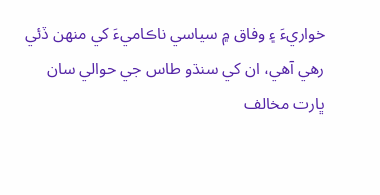خواريءَ ۽ وفاق ۾ سياسي ناڪاميءَ کي منهن ڏئي رھي آھي، ان کي سنڌو طاس جي حوالي سان ڀارت مخالف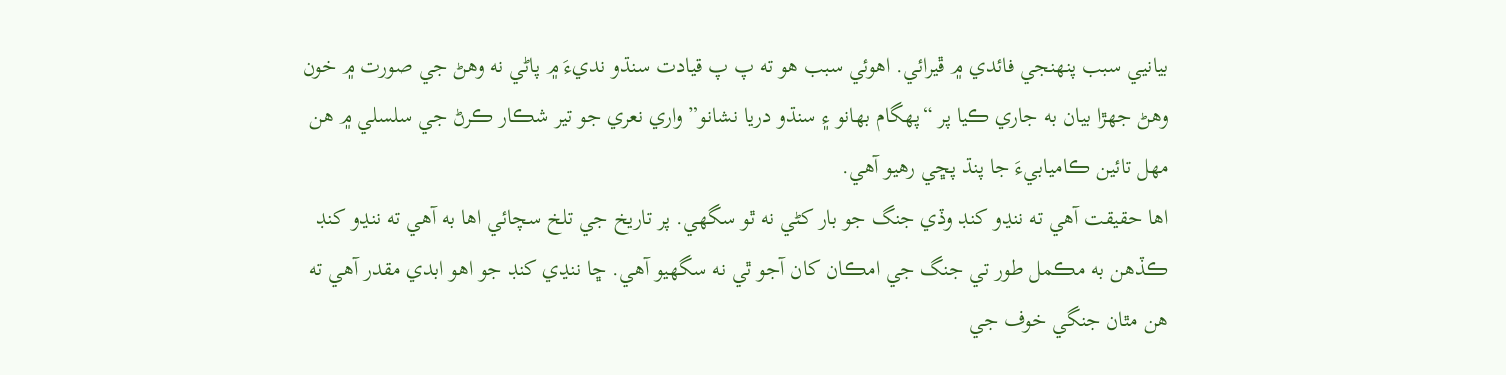بيانيي سبب پنهنجي فائدي ۾ ڦيرائي. اھوئي سبب ھو ته پ پ قيادت سنڌو نديءَ ۾ پاڻي نه وھڻ جي صورت ۾ خون وھڻ جھڙا بيان به جاري ڪيا پر “پھگام بهانو ۽ سنڌو دريا نشانو” واري نعري جو تير شڪار ڪرڻ جي سلسلي ۾ ھن مھل تائين ڪاميابيءَ جا پنڌ پڇي رھيو آھي.
اھا حقيقت آھي ته ننڍو کنڊ وڏي جنگ جو بار کڻي نه ٿو سگھي. پر تاريخ جي تلخ سچائي اھا به آھي ته ننڍو کنڊ ڪڏھن به مڪمل طور تي جنگ جي امڪان کان آجو ٿي نه سگھيو آھي. ڇا ننڍي کنڊ جو اھو ابدي مقدر آھي ته ھن مٿان جنگي خوف جي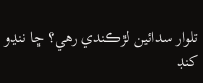تلوار سدائين لڙڪندي رھي؟ ڇا ننڍو کنڊ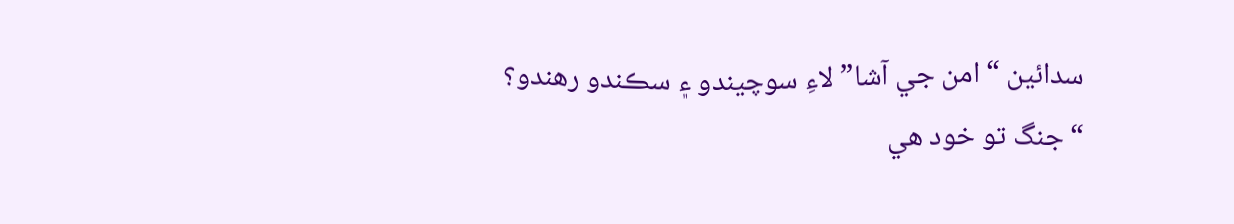سدائين “امن جي آشا” لاءِ سوچيندو ۽ سڪندو رھندو؟
“جنگ تو خود ھي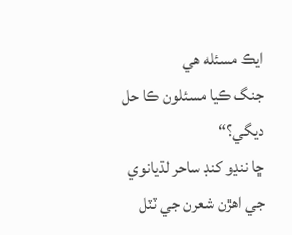ايڪ مسئله ھي
جنگ ڪيا مسئلون ڪا حل ديگي؟“
ڇا ننڍو کنڊ ساحر لڌيانوي جي اھڙن شعرن جي ٽٽل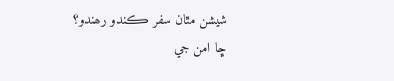شيشن مٿان سفر ڪندو رھندو؟
ڇا امن جي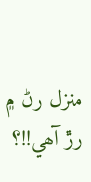منزل رڻ ۾ رڙ آھي!!؟